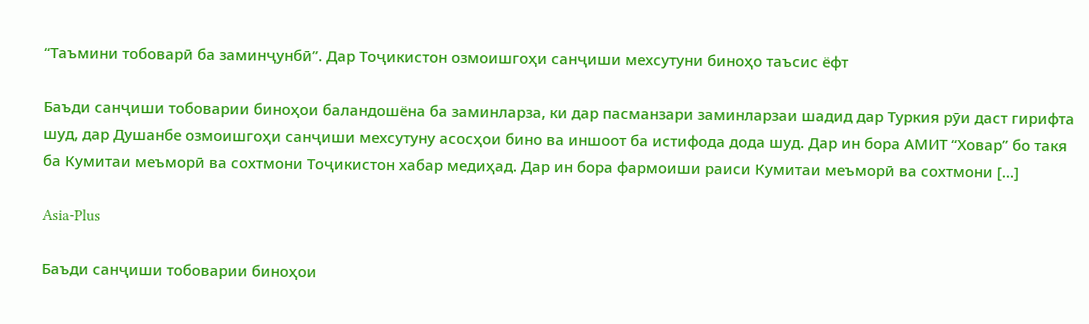“Таъмини тобоварӣ ба заминҷунбӣ”. Дар Тоҷикистон озмоишгоҳи санҷиши мехсутуни биноҳо таъсис ёфт

Баъди санҷиши тобоварии биноҳои баландошёна ба заминларза, ки дар пасманзари заминларзаи шадид дар Туркия рӯи даст гирифта шуд, дар Душанбе озмоишгоҳи санҷиши мехсутуну асосҳои бино ва иншоот ба истифода дода шуд. Дар ин бора АМИТ “Ховар” бо такя ба Кумитаи меъморӣ ва сохтмони Тоҷикистон хабар медиҳад. Дар ин бора фармоиши раиси Кумитаи меъморӣ ва сохтмони […]

Asia-Plus

Баъди санҷиши тобоварии биноҳои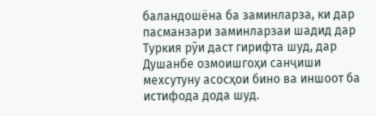баландошёна ба заминларза, ки дар пасманзари заминларзаи шадид дар Туркия рӯи даст гирифта шуд, дар Душанбе озмоишгоҳи санҷиши мехсутуну асосҳои бино ва иншоот ба истифода дода шуд.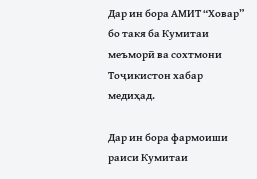Дар ин бора АМИТ “Ховар” бо такя ба Кумитаи меъморӣ ва сохтмони Тоҷикистон хабар медиҳад.

Дар ин бора фармоиши раиси Кумитаи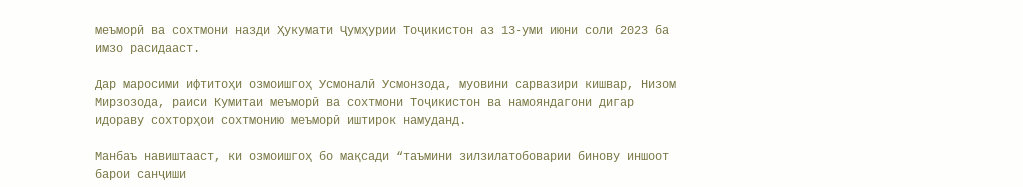меъморӣ ва сохтмони назди Ҳукумати Ҷумҳурии Тоҷикистон аз 13-уми июни соли 2023 ба имзо расидааст.

Дар маросими ифтитоҳи озмоишгоҳ Усмоналӣ Усмонзода, муовини сарвазири кишвар, Низом Мирзозода, раиси Кумитаи меъморӣ ва сохтмони Тоҷикистон ва намояндагони дигар идораву сохторҳои сохтмонию меъморӣ иштирок намуданд.

Манбаъ навиштааст, ки озмоишгоҳ бо мақсади “таъмини зилзилатобоварии бинову иншоот барои санҷиши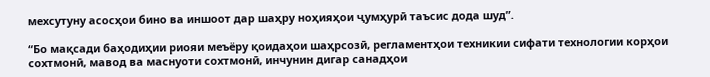мехсутуну асосҳои бино ва иншоот дар шаҳру ноҳияҳои ҷумҳурӣ таъсис дода шуд”.

“Бо мақсади баҳодиҳии риояи меъёру қоидаҳои шаҳрсозӣ, регламентҳои техникии сифати технологии корҳои сохтмонӣ, мавод ва маснуоти сохтмонӣ, инчунин дигар санадҳои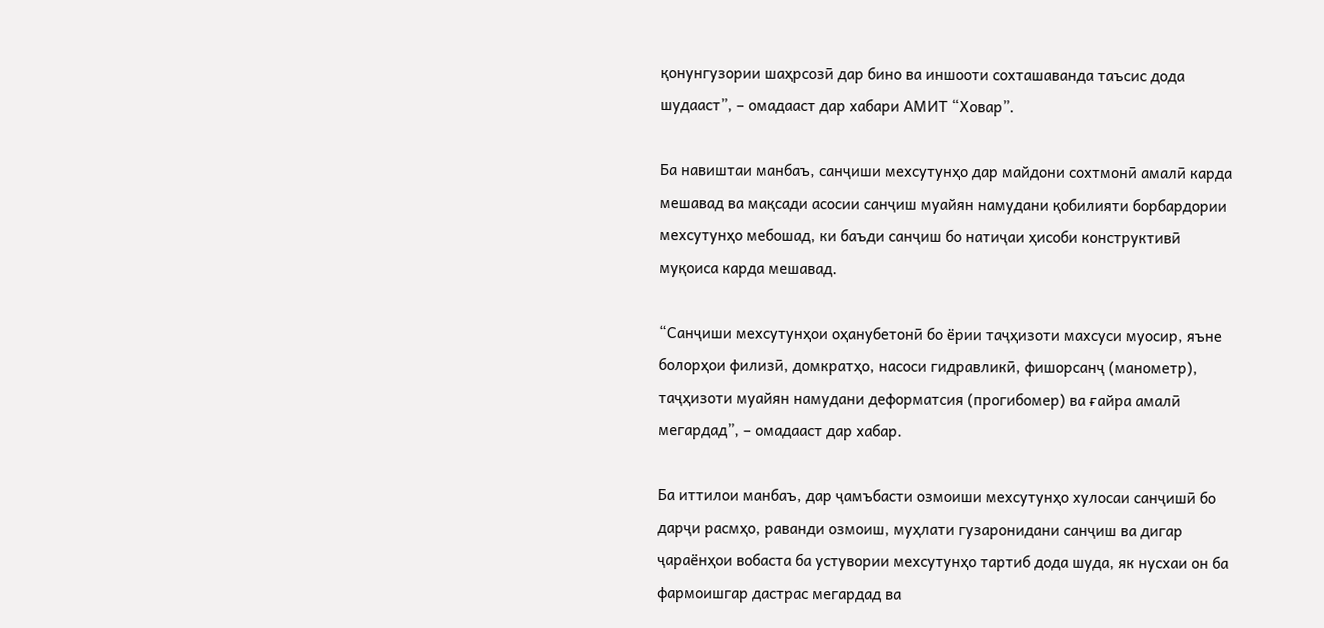қонунгузории шаҳрсозӣ дар бино ва иншооти сохташаванда таъсис дода шудааст”, – омадааст дар хабари АМИТ “Ховар”.

Ба навиштаи манбаъ, санҷиши мехсутунҳо дар майдони сохтмонӣ амалӣ карда мешавад ва мақсади асосии санҷиш муайян намудани қобилияти борбардории мехсутунҳо мебошад, ки баъди санҷиш бо натиҷаи ҳисоби конструктивӣ муқоиса карда мешавад.

“Санҷиши мехсутунҳои оҳанубетонӣ бо ёрии таҷҳизоти махсуси муосир, яъне болорҳои филизӣ, домкратҳо, насоси гидравликӣ, фишорсанҷ (манометр), таҷҳизоти муайян намудани деформатсия (прогибомер) ва ғайра амалӣ мегардад”, – омадааст дар хабар.

Ба иттилои манбаъ, дар ҷамъбасти озмоиши мехсутунҳо хулосаи санҷишӣ бо дарҷи расмҳо, раванди озмоиш, муҳлати гузаронидани санҷиш ва дигар ҷараёнҳои вобаста ба устувории мехсутунҳо тартиб дода шуда, як нусхаи он ба фармоишгар дастрас мегардад ва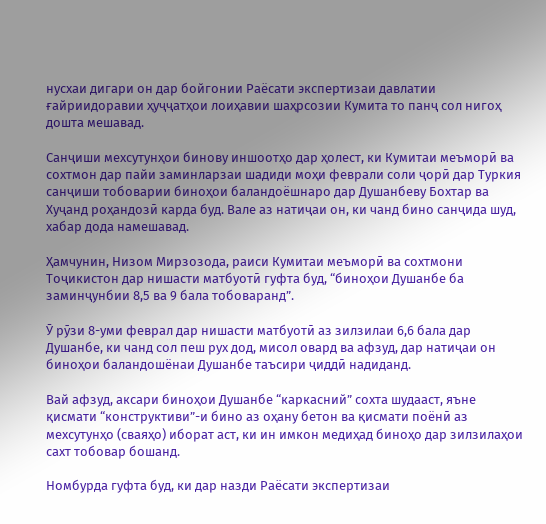нусхаи дигари он дар бойгонии Раёсати экспертизаи давлатии ғайриидоравии ҳуҷҷатҳои лоиҳавии шаҳрсозии Кумита то панҷ сол нигоҳ дошта мешавад.

Санҷиши мехсутунҳои бинову иншоотҳо дар ҳолест, ки Кумитаи меъморӣ ва сохтмон дар пайи заминларзаи шадиди моҳи феврали соли ҷорӣ дар Туркия санҷиши тобоварии биноҳои баландоёшнаро дар Душанбеву Бохтар ва Хуҷанд роҳандозӣ карда буд. Вале аз натиҷаи он, ки чанд бино санҷида шуд, хабар дода намешавад.

Ҳамчунин, Низом Мирзозода, раиси Кумитаи меъморӣ ва сохтмони Тоҷикистон дар нишасти матбуотӣ гуфта буд, “биноҳои Душанбе ба заминҷунбии 8,5 ва 9 бала тобоваранд”.

Ӯ рӯзи 8-уми феврал дар нишасти матбуотӣ аз зилзилаи 6,6 бала дар Душанбе, ки чанд сол пеш рух дод, мисол овард ва афзуд, дар натиҷаи он биноҳои баландошёнаи Душанбе таъсири ҷиддӣ надиданд.

Вай афзуд, аксари биноҳои Душанбе “каркасний” сохта шудааст, яъне қисмати “конструктиви”-и бино аз оҳану бетон ва қисмати поёнӣ аз мехсутунҳо (сваяҳо) иборат аст, ки ин имкон медиҳад биноҳо дар зилзилаҳои сахт тобовар бошанд.

Номбурда гуфта буд, ки дар назди Раёсати экспертизаи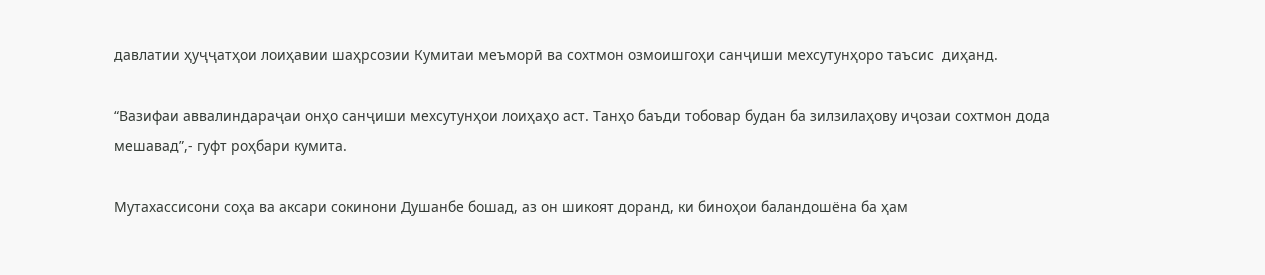давлатии ҳуҷҷатҳои лоиҳавии шаҳрсозии Кумитаи меъморӣ ва сохтмон озмоишгоҳи санҷиши мехсутунҳоро таъсис  диҳанд.

“Вазифаи аввалиндараҷаи онҳо санҷиши мехсутунҳои лоиҳаҳо аст. Танҳо баъди тобовар будан ба зилзилаҳову иҷозаи сохтмон дода мешавад”,- гуфт роҳбари кумита.

Мутахассисони соҳа ва аксари сокинони Душанбе бошад, аз он шикоят доранд, ки биноҳои баландошёна ба ҳам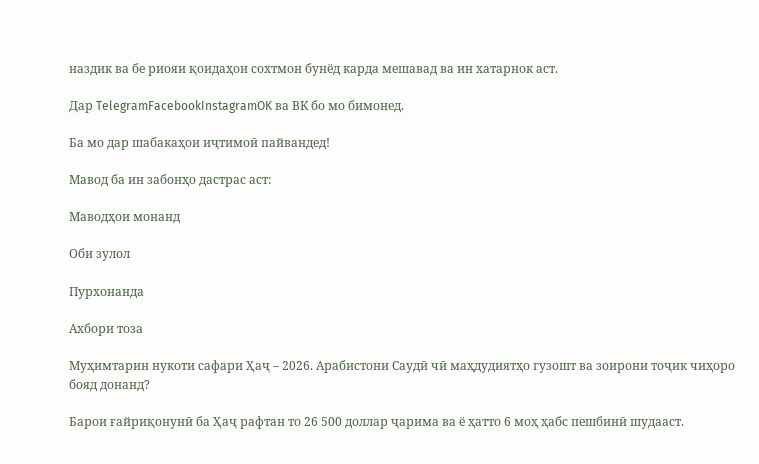наздик ва бе риояи қоидаҳои сохтмон бунёд карда мешавад ва ин хатарнок аст.

Дар TelegramFacebookInstagramOK ва ВК бо мо бимонед.

Ба мо дар шабакаҳои иҷтимоӣ пайвандед!

Мавод ба ин забонҳо дастрас аст:

Маводҳои монанд

Оби зулол

Пурхонанда

Ахбори тоза

Муҳимтарин нукоти сафари Ҳаҷ – 2026. Арабистони Саудӣ чӣ маҳдудиятҳо гузошт ва зоирони тоҷик чиҳоро бояд донанд?

Барои ғайриқонунӣ ба Ҳаҷ рафтан то 26 500 доллар ҷарима ва ё ҳатто 6 моҳ ҳабс пешбинӣ шудааст.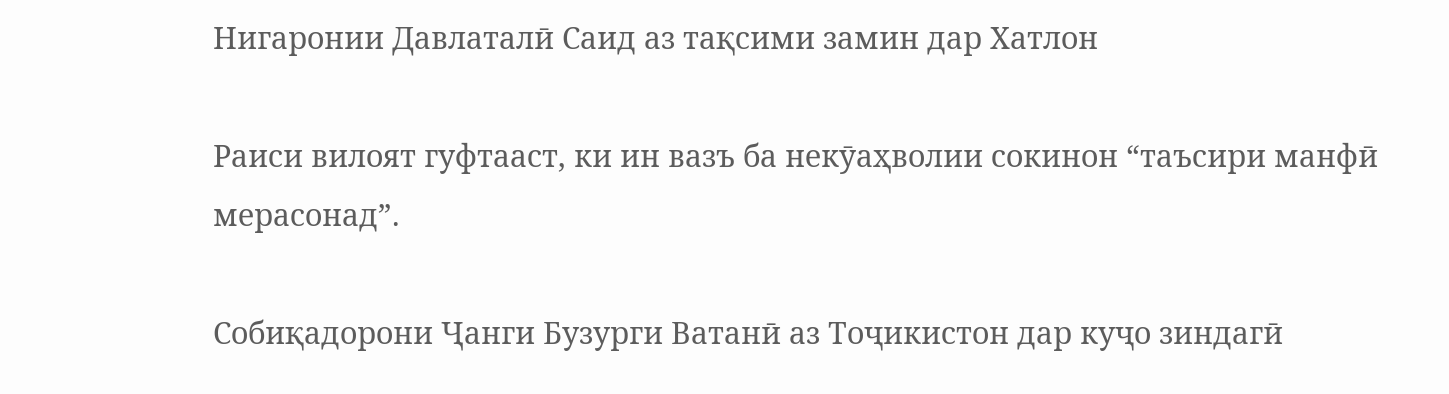Нигаронии Давлаталӣ Саид аз тақсими замин дар Хатлон

Раиси вилоят гуфтааст, ки ин вазъ ба некӯаҳволии сокинон “таъсири манфӣ мерасонад”.

Собиқадорони Ҷанги Бузурги Ватанӣ аз Тоҷикистон дар куҷо зиндагӣ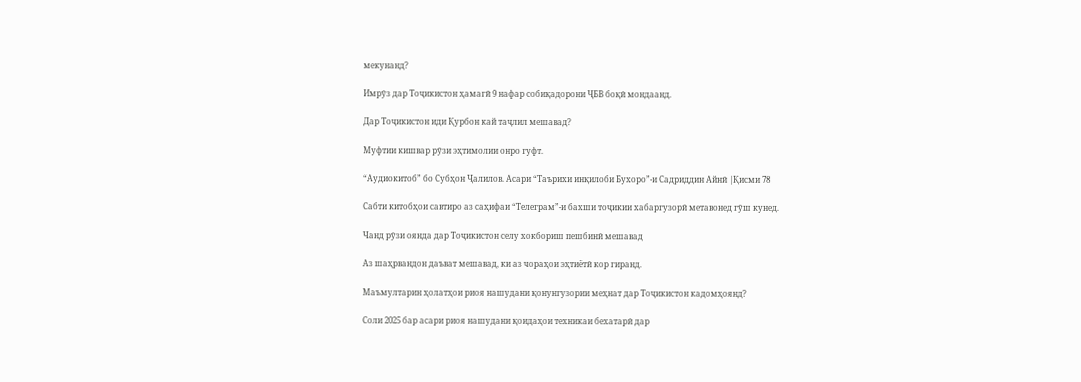мекунанд?

Имрӯз дар Тоҷикистон ҳамагӣ 9 нафар собиқадорони ҶБВ боқӣ мондаанд.

Дар Тоҷикистон иди Қурбон кай таҷлил мешавад?

Муфтии кишвар рӯзи эҳтимолии онро гуфт.

“Аудиокитоб” бо Субҳон Ҷалилов. Асари “Таърихи инқилоби Бухоро”-и Садриддин Айнӣ |Қисми 78

Cабти китобҳои савтиро аз саҳифаи “Телеграм”-и бахши тоҷикии хабаргузорӣ метавонед гӯш кунед.

Чанд рӯзи оянда дар Тоҷикистон селу хокбориш пешбинӣ мешавад

Аз шаҳрвандон даъват мешавад, ки аз чораҳои эҳтиётӣ кор гиранд.

Маъмултарин ҳолатҳои риоя нашудани қонунгузории меҳнат дар Тоҷикистон кадомҳоянд?

Соли 2025 бар асари риоя нашудани қоидаҳои техникаи бехатарӣ дар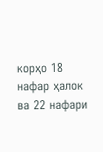корҳо 18 нафар ҳалок ва 22 нафари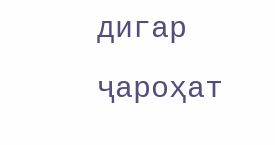дигар ҷароҳат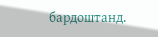бардоштанд.